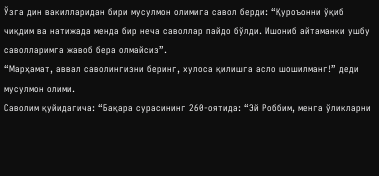Ўзга дин вакилларидан бири мусулмон олимига савол берди: “Қуроъонни ўқиб чиқдим ва натижада менда бир неча саволлар пайдо бўлди. Ишониб айтаманки ушбу саволларимга жавоб бера олмайсиз”.
“Марҳамат, аввал саволингизни беринг, хулоса қилишга асло шошилманг!” деди мусулмон олими.
Саволим қуйидагича: “Бақара сурасининг 260-оятида: “Эй Роббим, менга ўликларни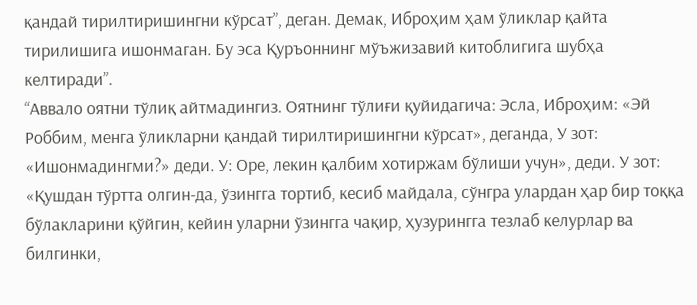қандай тирилтиришингни кўрсат”, деган. Демак, Иброҳим ҳам ўликлар қайта тирилишига ишонмаган. Бу эса Қуръоннинг мўъжизавий китоблигига шубҳа келтиради”.
“Аввало оятни тўлиқ айтмадингиз. Оятнинг тўлиғи қуйидагича: Эсла, Иброҳим: «Эй Роббим, менга ўликларни қандай тирилтиришингни кўрсат», деганда, У зот: «Ишонмадингми?» деди. У: Оре, лекин қалбим хотиржам бўлиши учун», деди. У зот: «Қушдан тўртта олгин-да, ўзингга тортиб, кесиб майдала, сўнгра улардан ҳар бир тоққа бўлакларини қўйгин, кейин уларни ўзингга чақир, ҳузурингга тезлаб келурлар ва билгинки,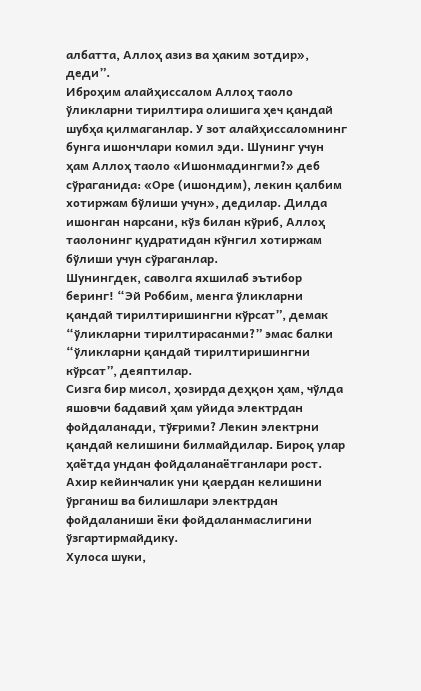албатта, Аллоҳ азиз ва ҳаким зотдир», деди”.
Иброҳим алайҳиссалом Аллоҳ таоло ўликларни тирилтира олишига ҳеч қандай шубҳа қилмаганлар. У зот алайҳиссаломнинг бунга ишончлари комил эди. Шунинг учун ҳам Аллоҳ таоло «Ишонмадингми?» деб сўраганида: «Оре (ишондим), лекин қалбим хотиржам бўлиши учун», дедилар. Дилда ишонган нарсани, кўз билан кўриб, Аллоҳ таолонинг қудратидан кўнгил хотиржам бўлиши учун сўраганлар.
Шунингдек, саволга яхшилаб эътибор беринг! “Эй Роббим, менга ўликларни қандай тирилтиришингни кўрсат”, демак “ўликларни тирилтирасанми?” эмас балки “ўликларни қандай тирилтиришингни кўрсат”, деяптилар.
Сизга бир мисол, ҳозирда деҳқон ҳам, чўлда яшовчи бадавий ҳам уйида электрдан фойдаланади, тўғрими? Лекин электрни қандай келишини билмайдилар. Бироқ улар ҳаётда ундан фойдаланаётганлари рост. Ахир кейинчалик уни қаердан келишини ўрганиш ва билишлари электрдан фойдаланиши ёки фойдаланмаслигини ўзгартирмайдику.
Хулоса шуки,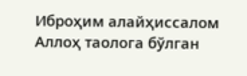Иброҳим алайҳиссалом Аллоҳ таолога бўлган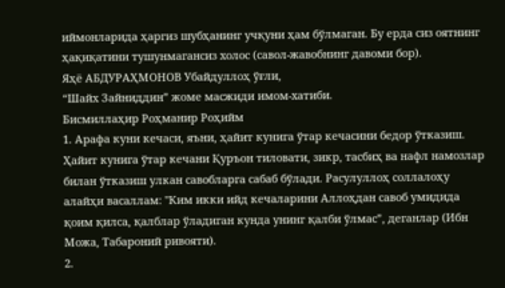иймонларида ҳаргиз шубҳанинг учқуни ҳам бўлмаган. Бу ерда сиз оятнинг ҳақиқатини тушунмагансиз холос (савол-жавобнинг давоми бор).
Яҳё АБДУРАҲМОНОВ Убайдуллоҳ ўғли,
“Шайх Зайниддин” жоме масжиди имом-хатиби.
Бисмиллаҳир Роҳманир Роҳийм
1. Арафа куни кечаси, яъни, ҳайит кунига ўтар кечасини бедор ўтказиш.
Ҳайит кунига ўтар кечани Қуръон тиловати, зикр, тасбиҳ ва нафл намозлар билан ўтказиш улкан савобларга сабаб бўлади. Расулуллоҳ соллалоҳу алайҳи васаллам: "Ким икки ийд кечаларини Аллоҳдан савоб умидида қоим қилса, қалблар ўладиган кунда унинг қалби ўлмас”, деганлар (Ибн Можа, Табароний ривояти).
2.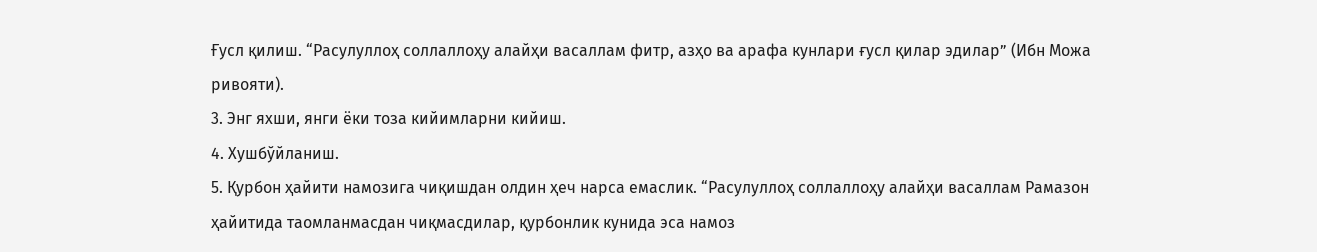Ғусл қилиш. “Расулуллоҳ соллаллоҳу алайҳи васаллам фитр, азҳо ва арафа кунлари ғусл қилар эдилар” (Ибн Можа ривояти).
3. Энг яхши, янги ёки тоза кийимларни кийиш.
4. Хушбўйланиш.
5. Қурбон ҳайити намозига чиқишдан олдин ҳеч нарса емаслик. “Расулуллоҳ соллаллоҳу алайҳи васаллам Рамазон ҳайитида таомланмасдан чиқмасдилар, қурбонлик кунида эса намоз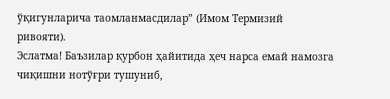ўқигунларича таомланмасдилар” (Имом Термизий ривояти).
Эслатма! Баъзилар қурбон ҳайитида ҳеч нарса емай намозга чиқишни нотўғри тушуниб,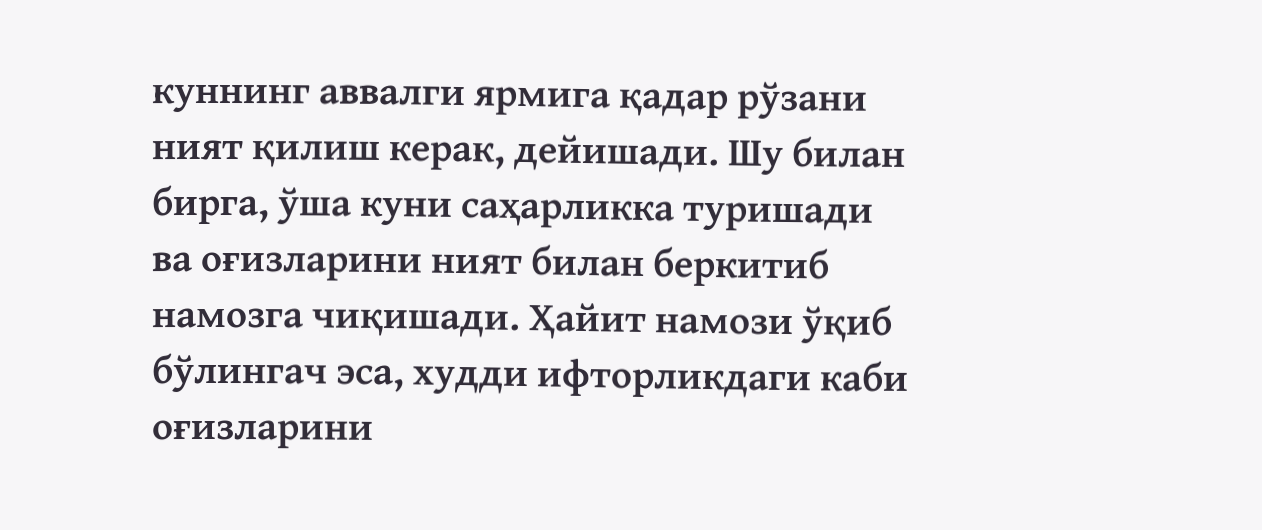куннинг аввалги ярмига қадар рўзани ният қилиш керак, дейишади. Шу билан бирга, ўша куни саҳарликка туришади ва оғизларини ният билан беркитиб намозга чиқишади. Ҳайит намози ўқиб бўлингач эса, худди ифторликдаги каби оғизларини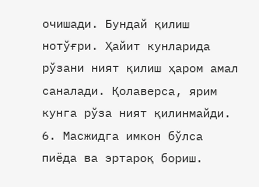очишади. Бундай қилиш нотўғри. Ҳайит кунларида рўзани ният қилиш ҳаром амал саналади. Қолаверса, ярим кунга рўза ният қилинмайди.
6. Масжидга имкон бўлса пиёда ва эртароқ бориш.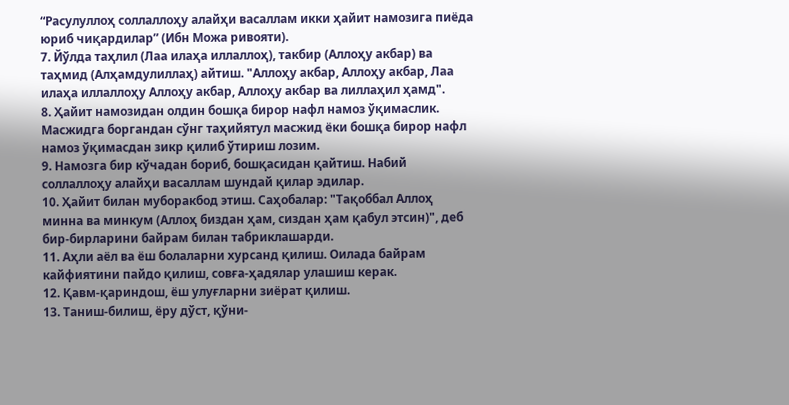“Расулуллоҳ соллаллоҳу алайҳи васаллам икки ҳайит намозига пиёда юриб чиқардилар” (Ибн Можа ривояти).
7. Йўлда таҳлил (Лаа илаҳа иллаллоҳ), такбир (Аллоҳу акбар) ва таҳмид (Алҳамдулиллаҳ) айтиш. "Аллоҳу акбар, Аллоҳу акбар, Лаа илаҳа иллаллоҳу Аллоҳу акбар, Аллоҳу акбар ва лиллаҳил ҳамд".
8. Ҳайит намозидан олдин бошқа бирор нафл намоз ўқимаслик. Масжидга боргандан сўнг таҳийятул масжид ёки бошқа бирор нафл намоз ўқимасдан зикр қилиб ўтириш лозим.
9. Намозга бир кўчадан бориб, бошқасидан қайтиш. Набий соллаллоҳу алайҳи васаллам шундай қилар эдилар.
10. Ҳайит билан муборакбод этиш. Саҳобалар: "Тақоббал Аллоҳ минна ва минкум (Аллоҳ биздан ҳам, сиздан ҳам қабул этсин)", деб бир-бирларини байрам билан табриклашарди.
11. Аҳли аёл ва ёш болаларни хурсанд қилиш. Оилада байрам кайфиятини пайдо қилиш, совға-ҳадялар улашиш керак.
12. Қавм-қариндош, ёш улуғларни зиёрат қилиш.
13. Таниш-билиш, ёру дўст, қўни-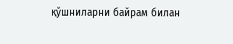қўшниларни байрам билан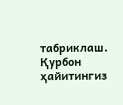табриклаш.
Қурбон ҳайитингиз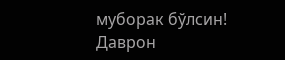муборак бўлсин!
Даврон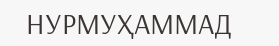НУРМУҲАММАД